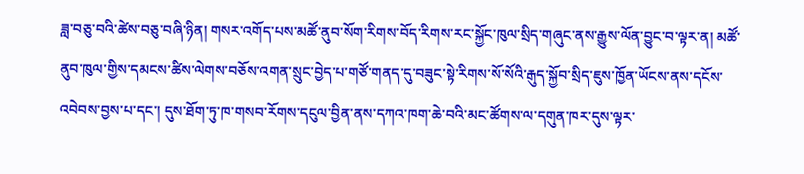ཟླ་བཅུ་བའི་ཚེས་བཅུ་བཞི་ཉིན། གསར་འགོད་པས་མཚོ་ནུབ་སོག་རིགས་བོད་རིགས་རང་སྐྱོང་ཁུལ་སྲིད་གཞུང་ནས་རྒྱུས་ལོན་བྱུང་བ་ལྟར་ན། མཚོ་ནུབ་ཁུལ་གྱིས་དམངས་ཚིས་ལེགས་བཅོས་འགན་སྲུང་བྱེད་པ་གཙོ་གནད་དུ་བཟུང་སྟེ་རིགས་སོ་སོའི་རྒུད་སྐྱོབ་སྲིད་ཇུས་ཁྱོན་ཡོངས་ནས་དངོས་འབེབས་བྱས་པ་དང་། དུས་ཐོག་ཏུ་ཁ་གསབ་རོགས་དངུལ་བྱིན་ནས་དཀའ་ཁག་ཆེ་བའི་མང་ཚོགས་ལ་དགུན་ཁར་དུས་ལྟར་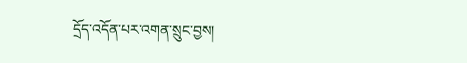དྲོད་འདོན་པར་འགན་སྲུང་བྱས།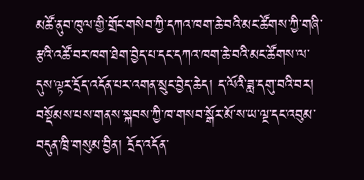མཚོ་ནུབ་ཁུལ་གྱི་གྲོང་གསེབ་ཀྱི་དཀའ་ཁག་ཆེ་བའི་མང་ཚོགས་ཀྱི་གཞི་རྩའི་འཚོ་བར་ཁག་ཐེག་བྱེད་པ་དང་དཀའ་ཁག་ཆེ་བའི་མང་ཚོགས་ལ་དུས་ལྟར་དྲོད་འདོན་པར་འགན་སྲུང་བྱེད་ཆེད། ད་ལོའི་ཟླ་དགུ་བའི་བར། བསྡོམས་པས་གནས་སྐབས་ཀྱི་ཁ་གསབ་སྒོར་མོ་ས་ཡ་ལྔ་དང་འབུམ་བདུན་ཁྲི་གསུམ་བྱིན། དྲོད་འདོན་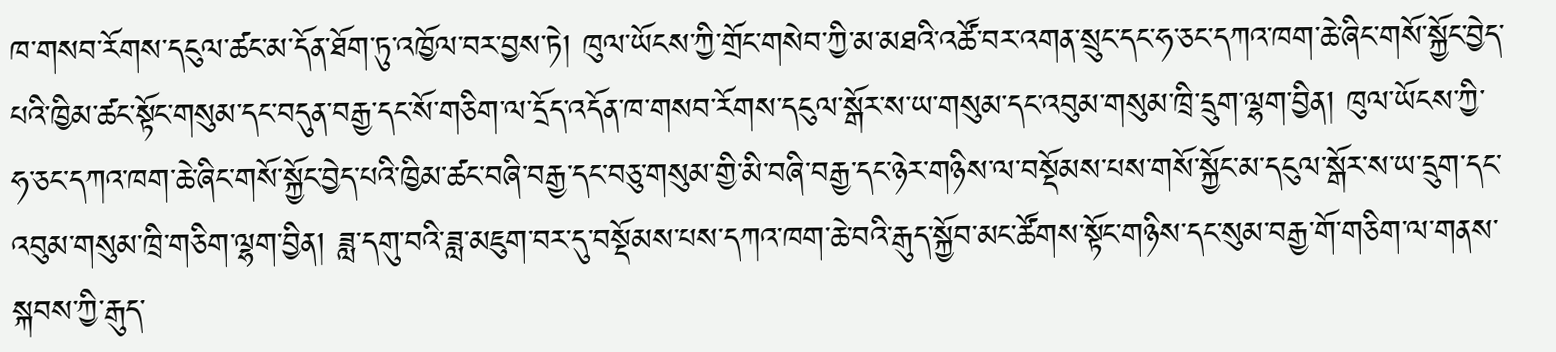ཁ་གསབ་རོགས་དངུལ་ཚང་མ་དོན་ཐོག་ཏུ་འཁྱོལ་བར་བྱས་ཏེ། ཁུལ་ཡོངས་ཀྱི་གྲོང་གསེབ་ཀྱི་མ་མཐའི་འཚོ་བར་འགན་སྲུང་དང་ཧ་ཅང་དཀའ་ཁག་ཆེ་ཞིང་གསོ་སྐྱོང་བྱེད་པའི་ཁྱིམ་ཚང་སྟོང་གསུམ་དང་བདུན་བརྒྱ་དང་སོ་གཅིག་ལ་དྲོད་འདོན་ཁ་གསབ་རོགས་དངུལ་སྒོར་ས་ཡ་གསུམ་དང་འབུམ་གསུམ་ཁྲི་དྲུག་ལྷག་བྱིན། ཁུལ་ཡོངས་ཀྱི་ཧ་ཅང་དཀའ་ཁག་ཆེ་ཞིང་གསོ་སྐྱོང་བྱེད་པའི་ཁྱིམ་ཚང་བཞི་བརྒྱ་དང་བཅུ་གསུམ་གྱི་མི་བཞི་བརྒྱ་དང་ཉེར་གཉིས་ལ་བསྡོམས་པས་གསོ་སྐྱོང་མ་དངུལ་སྒོར་ས་ཡ་དྲུག་དང་འབུམ་གསུམ་ཁྲི་གཅིག་ལྷག་བྱིན། ཟླ་དགུ་བའི་ཟླ་མཇུག་བར་དུ་བསྡོམས་པས་དཀའ་ཁག་ཆེ་བའི་རྒུད་སྐྱོབ་མང་ཚོགས་སྟོང་གཉིས་དང་སུམ་བརྒྱ་གོ་གཅིག་ལ་གནས་སྐབས་ཀྱི་རྒུད་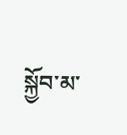སྐྱོབ་མ་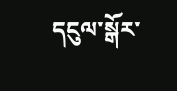དངུལ་སྒོར་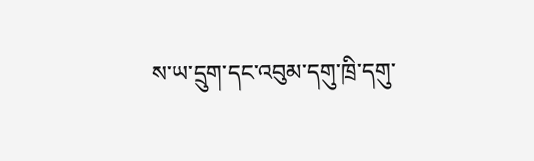ས་ཡ་དྲུག་དང་འབུམ་དགུ་ཁྲི་དགུ་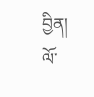བྱིན།
ལོ་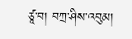ཙཱ་བ། བཀྲ་ཤིས་འབུམ།